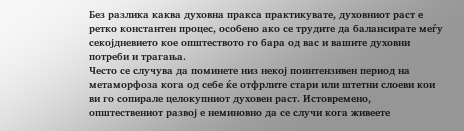Без разлика каква духовна пракса практикувате, духовниот раст е ретко константен процес, особено ако се трудите да балансирате меѓу секојдневието кое општеството го бара од вас и вашите духовни потреби и трагања.
Често се случува да поминете низ некој поинтензивен период на метаморфоза кога од себе ќе отфрлите стари или штетни слоеви кои ви го сопирале целокупниот духовен раст. Истовремено, општествениот развој е неминовно да се случи кога живеете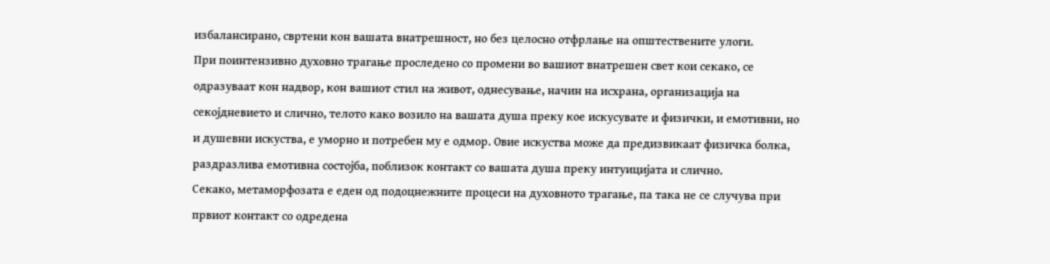избалансирано, свртени кон вашата внатрешност, но без целосно отфрлање на општествените улоги.
При поинтензивно духовно трагање проследено со промени во вашиот внатрешен свет кои секако, се одразуваат кон надвор, кон вашиот стил на живот, однесување, начин на исхрана, организација на секојдневието и слично, телото како возило на вашата душа преку кое искусувате и физички, и емотивни, но и душевни искуства, е уморно и потребен му е одмор. Овие искуства може да предизвикаат физичка болка, раздразлива емотивна состојба, поблизок контакт со вашата душа преку интуицијата и слично.
Секако, метаморфозата е еден од подоцнежните процеси на духовното трагање, па така не се случува при првиот контакт со одредена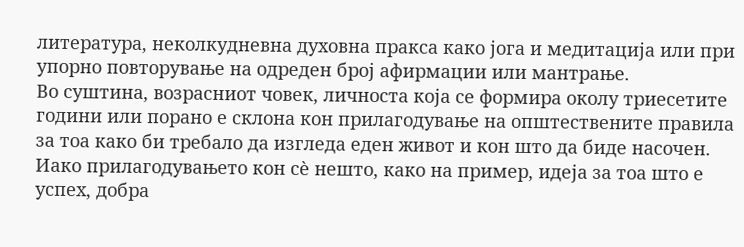литература, неколкудневна духовна пракса како јога и медитација или при упорно повторување на одреден број афирмации или мантрање.
Во суштина, возрасниот човек, личноста која се формира околу триесетите години или порано е склона кон прилагодување на општествените правила за тоа како би требало да изгледа еден живот и кон што да биде насочен.
Иако прилагодувањето кон сѐ нешто, како на пример, идеја за тоа што е успех, добра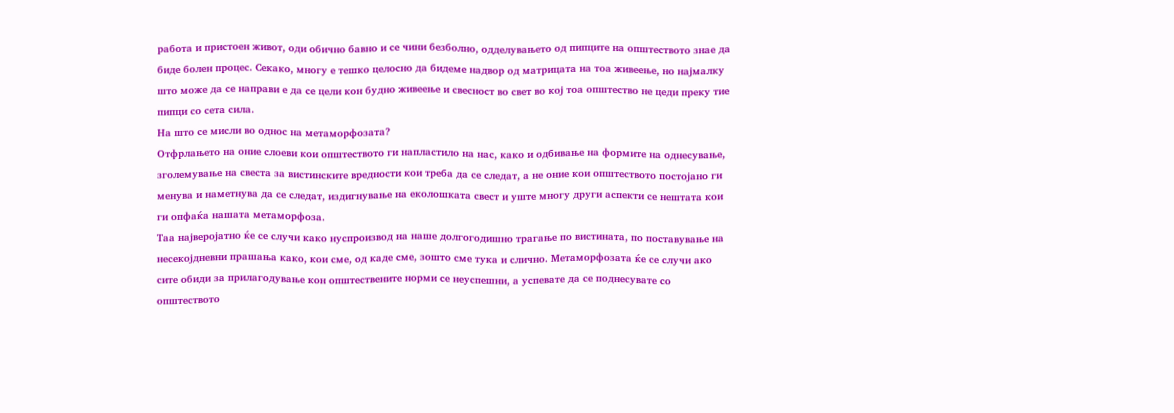работа и пристоен живот, оди обично бавно и се чини безболно, одделувањето од пипците на општеството знае да биде болен процес. Секако, многу е тешко целосно да бидеме надвор од матрицата на тоа живеење, но најмалку што може да се направи е да се цели кон будно живеење и свесност во свет во кој тоа општество не цеди преку тие пипци со сета сила.
На што се мисли во однос на метаморфозата?
Отфрлањето на оние слоеви кои општеството ги напластило на нас, како и одбивање на формите на однесување, зголемување на свеста за вистинските вредности кои треба да се следат, а не оние кои општеството постојано ги менува и наметнува да се следат, издигнување на еколошката свест и уште многу други аспекти се нештата кои ги опфаќа нашата метаморфоза.
Таа најверојатно ќе се случи како нуспроизвод на наше долгогодишно трагање по вистината, по поставување на несекојдневни прашања како, кои сме, од каде сме, зошто сме тука и слично. Метаморфозата ќе се случи ако сите обиди за прилагодување кон општествените норми се неуспешни, а успевате да се поднесувате со општеството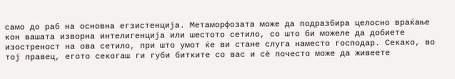само до раб на основна егзистенција. Метаморфозата може да подразбира целосно враќање кон вашата изворна интелигенција или шестото сетило, со што би можеле да добиете изостреност на ова сетило, при што умот ќе ви стане слуга наместо господар. Секако, во тој правец, егото секогаш ги губи битките со вас и сѐ почесто може да живеете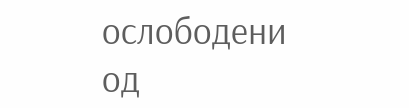ослободени од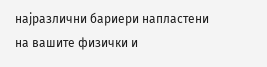најразлични бариери напластени на вашите физички и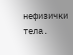нефизички тела.